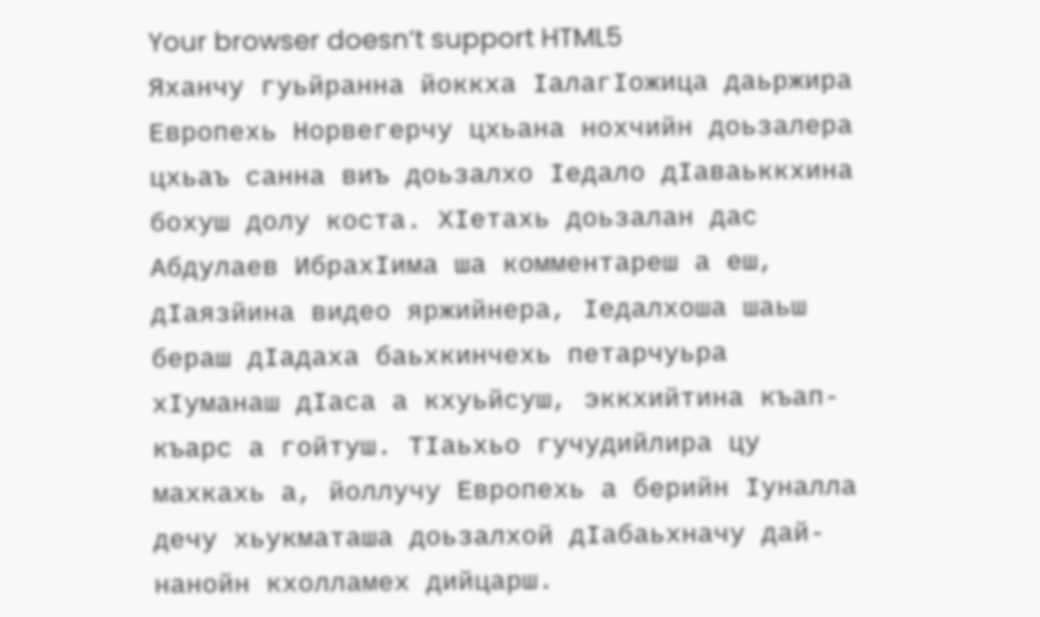Your browser doesn’t support HTML5
Яханчу гуьйранна йоккха IалагIожица даьржира Европехь Норвегерчу цхьана нохчийн доьзалера цхьаъ санна виъ доьзалхо Iедало дIаваьккхина бохуш долу коста. ХIетахь доьзалан дас Абдулаев ИбрахIима ша комментареш а еш, дIаязйина видео яржийнера, Iедалхоша шаьш бераш дIадаха баьхкинчехь петарчуьра хIуманаш дIаса а кхуьйсуш, эккхийтина къап-къарс а гойтуш. ТIаьхьо гучудийлира цу махкахь а, йоллучу Европехь а берийн Iуналла дечу хьукматаша доьзалхой дIабаьхначу дай-нанойн кхолламех дийцарш.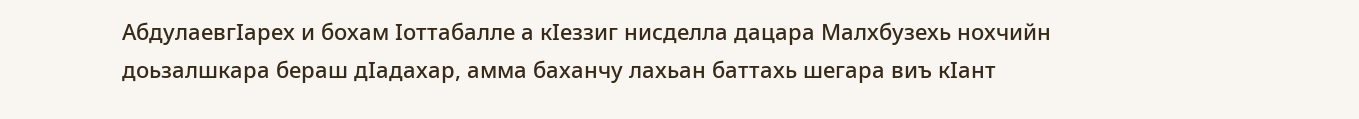АбдулаевгIарех и бохам Iоттабалле а кIеззиг нисделла дацара Малхбузехь нохчийн доьзалшкара бераш дIадахар, амма баханчу лахьан баттахь шегара виъ кIант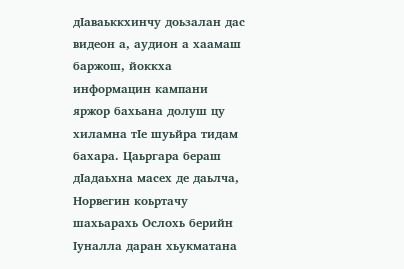дIаваьккхинчу доьзалан дас видеон а, аудион а хаамаш баржош, йоккха информацин кампани яржор бахьана долуш цу хиламна тIе шуьйра тидам бахара. Цаьргара бераш дIадаьхна масех де даьлча, Норвегин коьртачу шахьарахь Ослохь берийн Iуналла даран хьукматана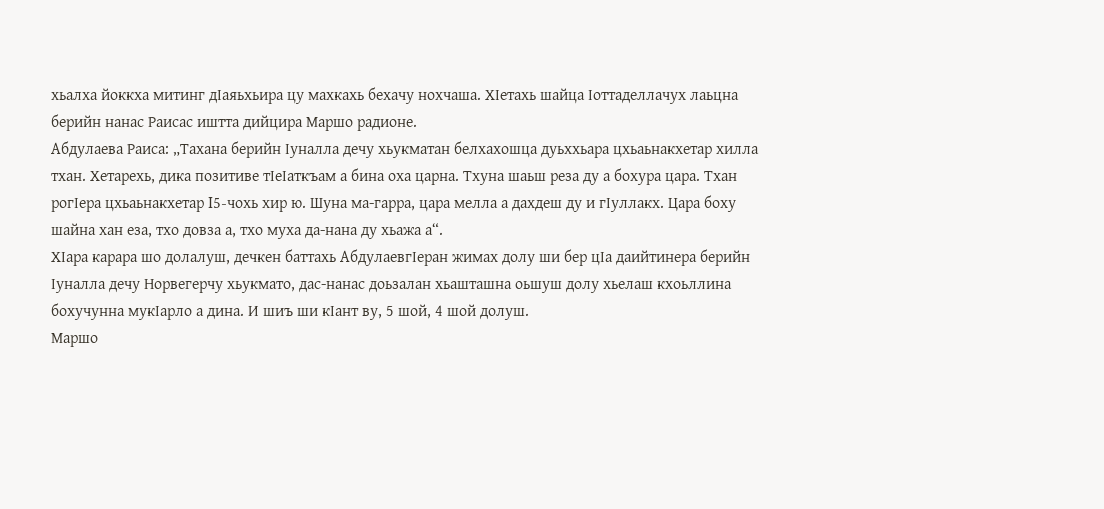хьалха йоккха митинг дIаяьхьира цу махкахь бехачу нохчаша. ХIетахь шайца Iоттаделлачух лаьцна берийн нанас Раисас иштта дийцира Маршо радионе.
Абдулаева Раиса: „Тахана берийн Iуналла дечу хьукматан белхахошца дуьххьара цхьаьнакхетар хилла тхан. Хетарехь, дика позитиве тIеIаткъам а бина оха царна. Тхуна шаьш реза ду а бохура цара. Тхан рогIера цхьаьнакхетар I5-чохь хир ю. Шуна ма-гарра, цара мелла а дахдеш ду и гIуллакх. Цара боху шайна хан еза, тхо довза а, тхо муха да-нана ду хьажа а“.
ХIара карара шо долалуш, дечкен баттахь АбдулаевгIеран жимах долу ши бер цIа даийтинера берийн Iуналла дечу Норвегерчу хьукмато, дас-нанас доьзалан хьашташна оьшуш долу хьелаш кхоьллина бохучунна мукIарло а дина. И шиъ ши кIант ву, 5 шой, 4 шой долуш.
Маршо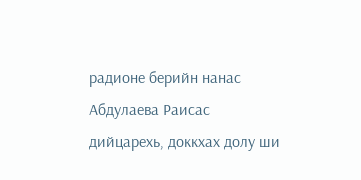радионе берийн нанас Абдулаева Раисас дийцарехь, доккхах долу ши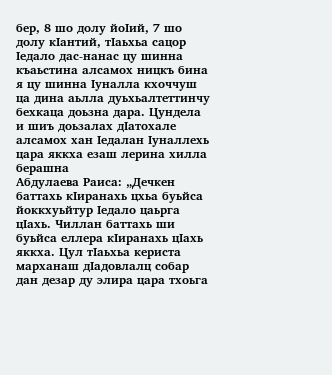бер, 8 шо долу йоIий, 7 шо долу кIантий, тIаьхьа сацор Iедало дас-нанас цу шинна къаьстина алсамох ницкъ бина я цу шинна Iуналла кхоччуш ца дина аьлла дуьхьалтеттинчу бехкаца доьзна дара. Цундела и шиъ доьзалах дIатохале алсамох хан Iедалан Iуналлехь цара яккха езаш лерина хилла берашна
Абдулаева Раиса: „Дечкен баттахь кIиранахь цхьа буьйса йоккхуьйтур Iедало цаьрга цIахь. Чиллан баттахь ши буьйса еллера кIиранахь цIахь яккха. Цул тIаьхьа кериста марханаш дIадовлалц собар дан дезар ду элира цара тхоьга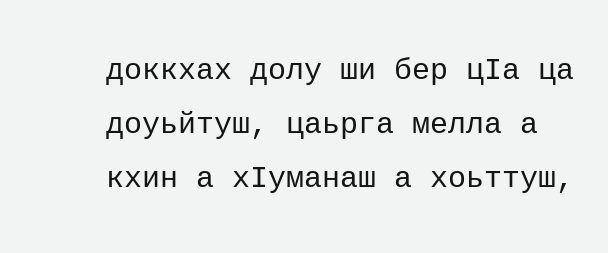доккхах долу ши бер цIа ца доуьйтуш, цаьрга мелла а кхин а хIуманаш а хоьттуш,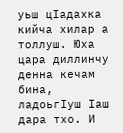уьш цIадахка кийча хилар а толлуш. Юха цара диллинчу денна кечам бина, ладоьгIуш Iаш дара тхо. И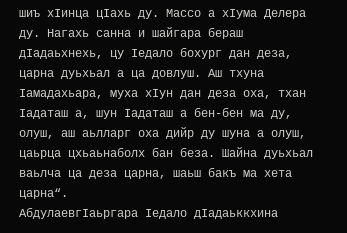шиъ хIинца цIахь ду. Массо а хIума Делера ду. Нагахь санна и шайгара бераш дIадаьхнехь, цу Iедало бохург дан деза, царна дуьхьал а ца довлуш. Аш тхуна Iамадахьара, муха хIун дан деза оха, тхан Iадаташ а, шун Iадаташ а бен-бен ма ду, олуш, аш аьлларг оха дийр ду шуна а олуш, цаьрца цхьаьнаболх бан беза. Шайна дуьхьал ваьлча ца деза царна, шаьш бакъ ма хета царна“.
АбдулаевгIаьргара Iедало дIадаьккхина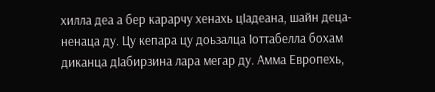хилла деа а бер карарчу хенахь цIадеана, шайн деца-ненаца ду. Цу кепара цу доьзалца Iоттабелла бохам диканца дIабирзина лара мегар ду. Амма Европехь,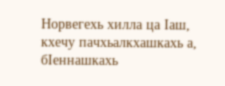Норвегехь хилла ца Iаш, кхечу пачхьалкхашкахь а, бIеннашкахь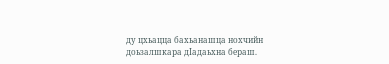ду цхьацца бахьанашца нохчийн доьзалшкара дIадаьхна бераш.